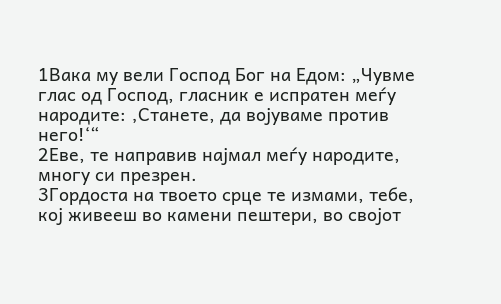1Вака му вели Господ Бог на Едом: „Чувме глас од Господ, гласник е испратен меѓу народите: ‚Станете, да војуваме против него!‘“
2Еве, те направив најмал меѓу народите, многу си презрен.
3Гордоста на твоето срце те измами, тебе, кој живееш во камени пештери, во својот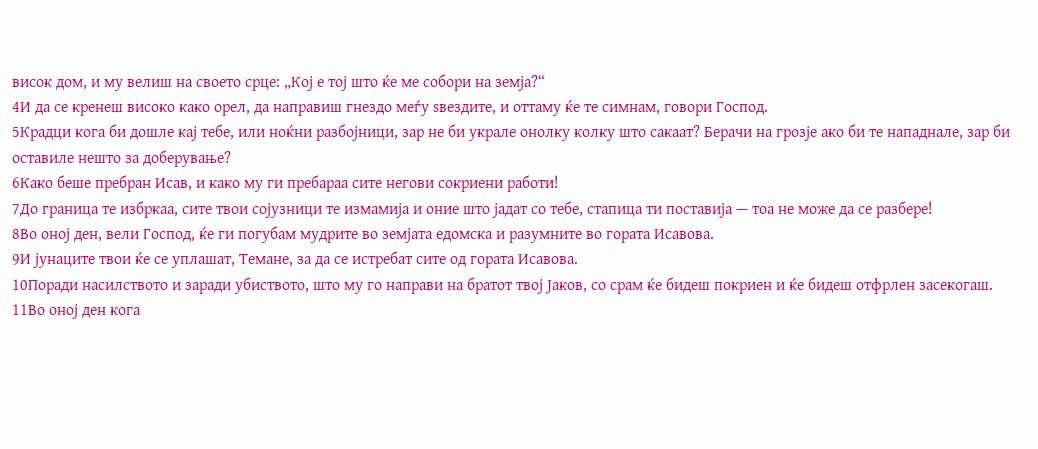висок дом, и му велиш на своето срце: „Кој е тој што ќе ме собори на земја?“
4И да се кренеш високо како орел, да направиш гнездо меѓу ѕвездите, и оттаму ќе те симнам, говори Господ.
5Крадци кога би дошле кај тебе, или ноќни разбојници, зар не би украле онолку колку што сакаат? Берачи на грозје ако би те нападнале, зар би оставиле нешто за доберување?
6Како беше пребран Исав, и како му ги пребараа сите негови сокриени работи!
7До граница те избркаа, сите твои сојузници те измамија и оние што јадат со тебе, стапица ти поставија — тоа не може да се разбере!
8Во оној ден, вели Господ, ќе ги погубам мудрите во земјата едомска и разумните во гората Исавова.
9И јунаците твои ќе се уплашат, Темане, за да се истребат сите од гората Исавова.
10Поради насилството и заради убиството, што му го направи на братот твој Јаков, со срам ќе бидеш покриен и ќе бидеш отфрлен засекогаш.
11Во оној ден кога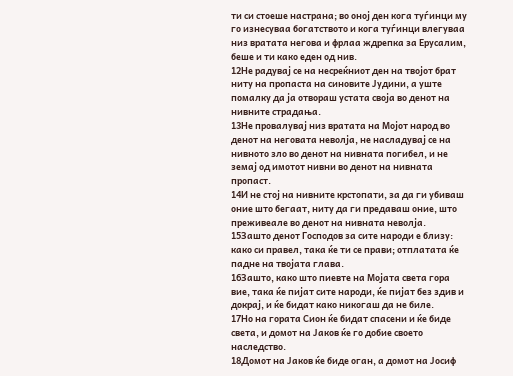ти си стоеше настрана; во оној ден кога туѓинци му го изнесуваа богатството и кога туѓинци влегуваа низ вратата негова и фрлаа ждрепка за Ерусалим, беше и ти како еден од нив.
12Не радувај се на несреќниот ден на твојот брат ниту на пропаста на синовите Јудини, а уште помалку да ја отвораш устата своја во денот на нивните страдања.
13Не провалувај низ вратата на Мојот народ во денот на неговата неволја, не насладувај се на нивното зло во денот на нивната погибел, и не земај од имотот нивни во денот на нивната пропаст.
14И не стој на нивните крстопати, за да ги убиваш оние што бегаат, ниту да ги предаваш оние, што преживеале во денот на нивната неволја.
15Зашто денот Господов за сите народи е близу: како си правел, така ќе ти се прави; отплатата ќе падне на твојата глава.
16Зашто, како што пиевте на Мојата света гора вие, така ќе пијат сите народи, ќе пијат без здив и докрај, и ќе бидат како никогаш да не биле.
17Но на гората Сион ќе бидат спасени и ќе биде света, и домот на Јаков ќе го добие своето наследство.
18Домот на Јаков ќе биде оган, а домот на Јосиф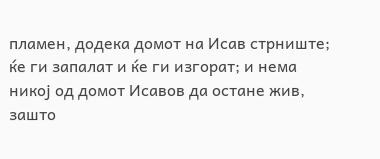пламен, додека домот на Исав стрниште; ќе ги запалат и ќе ги изгорат; и нема никој од домот Исавов да остане жив, зашто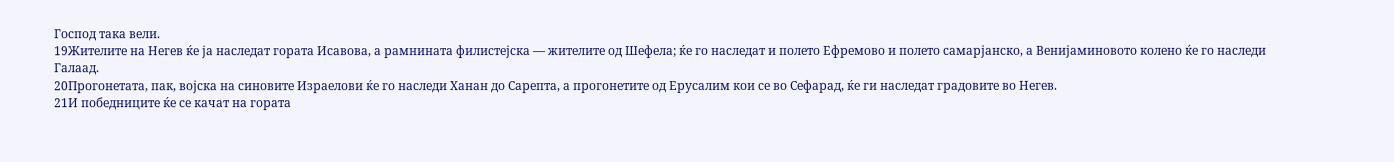Господ така вели.
19Жителите на Негев ќе ја наследат гората Исавова, а рамнината филистејска — жителите од Шефела; ќе го наследат и полето Ефремово и полето самарјанско, а Венијаминовото колено ќе го наследи Галаад.
20Прогонетата, пак, војска на синовите Израелови ќе го наследи Ханан до Сарепта, а прогонетите од Ерусалим кои се во Сефарад, ќе ги наследат градовите во Негев.
21И победниците ќе се качат на гората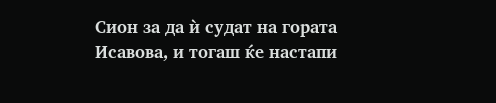Сион за да ѝ судат на гората Исавова, и тогаш ќе настапи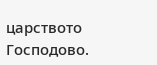царството Господово.